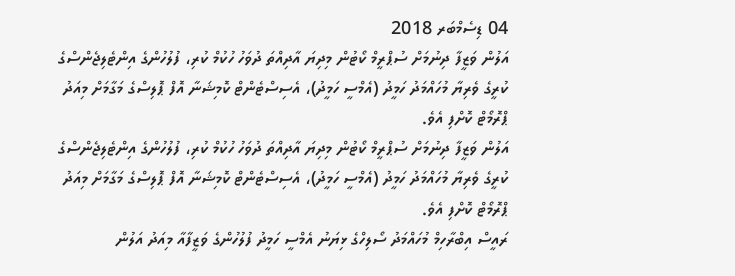04 ޑިސެމްބަރ 2018
އަލުން ވަޒީފާ ދިނުމަށް ސުޕްރީމް ކޯޓުން މިދިޔަ އާދިއްތަ ދުވަހު ހުކުމް ކުރި، ފުލުހުންގެ އިންޓެލިޖެންސްގެ ކުރީގެ ވެރިޔާ މުހައްމަދު ހަމީދު (އެމްސީ ހަމީދު)، އެސިސްޓެންޓް ކޮމިޝަނާ އޮފް ޕޮލިސްގެ މަގާމަށް މިއަދު ޕްރޮމޯޓް ކޮށްފި އެވެ.
އަލުން ވަޒީފާ ދިނުމަށް ސުޕްރީމް ކޯޓުން މިދިޔަ އާދިއްތަ ދުވަހު ހުކުމް ކުރި، ފުލުހުންގެ އިންޓެލިޖެންސްގެ ކުރީގެ ވެރިޔާ މުހައްމަދު ހަމީދު (އެމްސީ ހަމީދު)، އެސިސްޓެންޓް ކޮމިޝަނާ އޮފް ޕޮލިސްގެ މަގާމަށް މިއަދު ޕްރޮމޯޓް ކޮށްފި އެވެ.
ރައީސް އިބްރާހިމް މުހައްމަދު ސޯލިހްގެ ޅިޔަނު އެމްސީ ހަމީދު ފުލުހުންގެ ވަޒީފާއާ މިއަދު އަލުން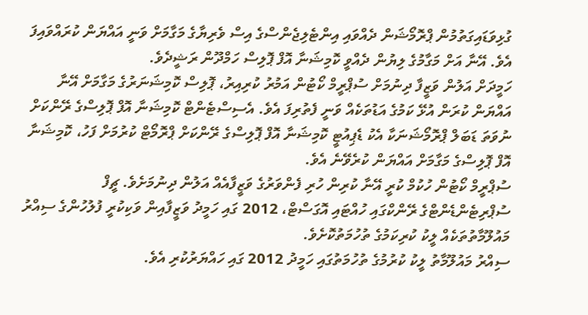ގުޅިވަޑައިގަތުމުން ޕްރޮމޯޝަން ދެއްވައި އިންޓެލިޖެންސްގެ އިސް ވެރިޔާގެ މަގާމަށް ވަނީ އައްޔަން ކުރައްވައިފަ އެވެ. އޭނާ އަށް މަގާމުގެ ލިޔުން ދެއްވީ ކޮމިޝަނާ އޮފް ޕޮލިސް ހަމްދޫން ރަޝީދެވެ.
ހަމީދަށް އަލުން ވަޒީފާ ދިނުމަށް ސުޕްރީމް ކޯޓުން އަމުރު ކުރިއިރު، ޕޮލިސް ކޮމިޝަނަރުގެ މަގާމަށް އޭނާ އައްޔަން ކުރަން އުޅޭ ކަމުގެ އަޑުތަކެއް ވަނީ ފެތުރިފަ އެވެ. އެސިސްޓެންޓް ކޮމިޝަނާ އޮފް ޕޮލިސްގެ ރޭންކަށް ނުވަތަ ޑަބަލް ޕްރޮމޯޝަނަކާ އެކު ޑެޕިއުޓީ ކޮމިޝަނާ އޮފް ޕޮލިސްގެ ރޭންކަށް ޕްރޮމޯޓް ކުރުމަށް ފަހު، ކޮމިޝަނާ އޮފް ޕޮލިސްގެ މަގާމަށް އައްޔަން ކުރެވޭނެ އެވެ.
ސުޕްރީމް ކޯޓުން ހުކުމް ކުރީ އޭނާ ކުރިން ހުރި ފެންވަރުގެ ވަޒީފާއެއް އަލުން ދިނުމަށެވެ. ޗީފް ސުޕްރިޓެންޑެންޓްގެ ރޭންކްގައި ހުއްޓައި އޮގަސްޓް، 2012 ގައި ހަމީދު ވަޒީފާއިން ވަކިކުރީ ފުލުހުންގެ ސިއްރު މައުލޫމާތުތަކެއް ލީކު ކުރިކަމުގެ ތުހުމަތުކޮށެވެ.
ސިއްރު މައުލޫމާތު ލީކު ކުރުމުގެ ތުހުމަތުގައި ހަމީދު 2012 ގައި ހައްޔަރުކުރި އެވެ.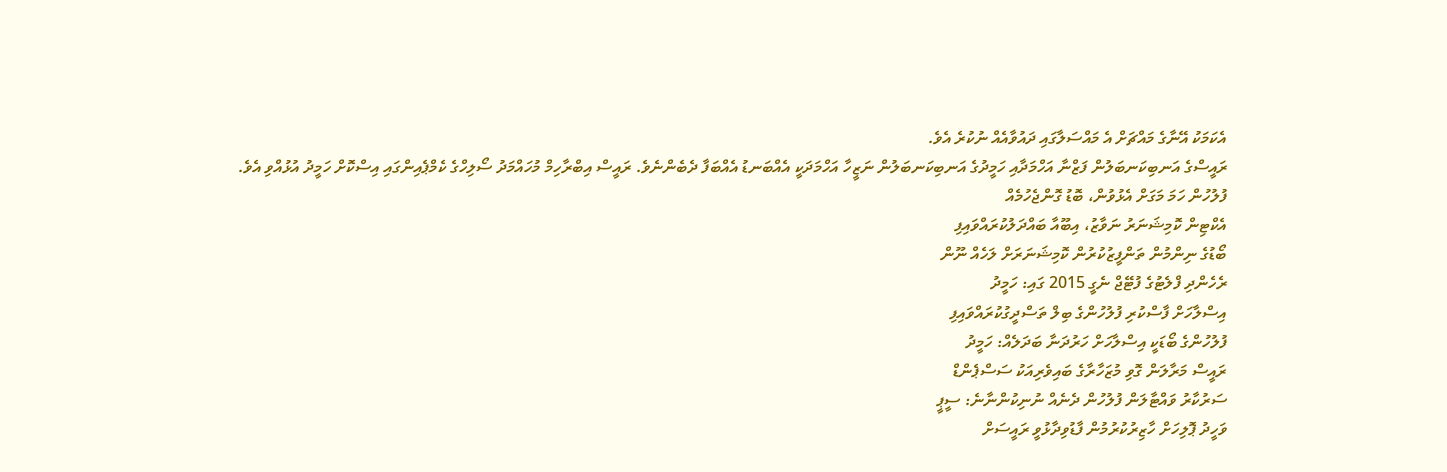އެކަމަކު އޭނާގެ މައްޗަށް އެ މައްސަލާގައި ދައުވާއެއް ނުކުރެ އެވެ.
ރައީސްގެ އަނބިކަނބަލުން ފަޒްނާ އަހްމަދާއި ހަމީދުގެ އަނބިކަނބަލުން ނަޒީހާ އަހްމަދަކީ އެއްބަނޑު އެއްބަފާ ދެބެންނެވެ. ރައީސް އިބްރާހިމް މުހައްމަދު ސޯލިހްގެ ކެމްޕެއިންގައި އިސްކޮށް ހަމީދު އުޅުއްވި އެވެ.
ފުލުހުން ހަމަ މަގަށް އެޅުވުން، ބޮޑު ގޮންޖެހުމެއް
އެކްޓިން ކޮމިޝަނަރު ނަވާޒު، އިބޫއާ ބައްދަލުކުރައްވައިފި
ބޯޑުގެ ނިންމުން ތަންފީޒުކުރުން ކޮމިޝަނަރަށް ލަހެއް ނޫން
ރެހެންދި ފްލެޓުގެ ފުޓޭޖް ނެގީ 2015 ގައި: ހަމީދު
އިސްލާހަށް ފާސްކުރި ފުލުހުންގެ ބިލް ތަސްދީގުކުރައްވައިފި
ފުލުހުންގެ ބޯޑަކީ އިސްލާހަށް ހަރުދަނާ ބަދަލެއް: ހަމީދު
ރައީސް މަރާލަން ގޮވި މުޒަހާރާގެ ބައިވެރިއަކު ސަސްޕެންޑް
ސަރުކާރު ވައްޓާލަން ފުލުހުން ދެނެއް ނުނިކުންނާނެ: ސީޕީ
ވަހީދު ޕޮލިހަށް ހާޒިރުކުރުމުން ފާޑުވިދާޅުވީ ރައީސަށް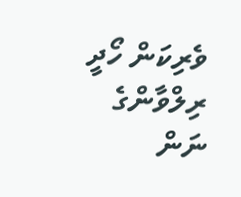ވެރިކަން ހޯދީ ރިލްވާންގެ ނަން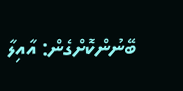ބޭނުންކޮށްގެން: އާއިލާ